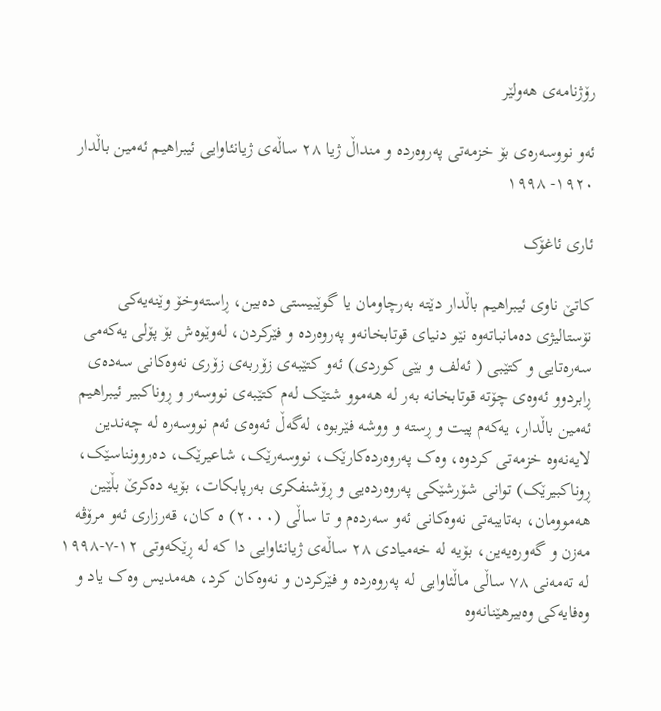رۆژنامەی ھەولێر

ئەو نووسەرەی بۆ خزمەتی پەروەردە و منداڵ ژیا ٢٨ ساڵەی ژیانئاوایی ئیبراهیم ئەمین باڵدار ١٩٢٠- ١٩٩٨

ئاری ئاغۆک

کاتێ ناوی ئیبراهیم باڵدار دێتە بەرچاومان یا گوێبیستی دەبین، ڕاستەوخۆ وێنەیەکی نۆستالیژی دەمانباتەوە نێو دنیای قوتابخانەو پەروەردە و فێرکردن، لەوێوەش بۆ پۆلی یەکەمی سەرەتایی و کتێبی ( ئەلف و بێی کوردی) ئەو کتێبەی زۆربەی زۆری نەوەکانی سەدەی ڕابردوو ئەوەی چۆتە قوتابخانە بەر لە هەموو شتێک لەم کتێبەی نووسەر و ڕوناکبیر ئیبراهیم ئەمین باڵدار، یەکەم پیت و ڕستە و ووشە فێربوە، لەگەڵ ئەوەی ئەم نووسەرە لە چەندین لایەنەوە خزمەتی کردوە، وەک پەروەردەکارێک، نووسەرێک، شاعیرێک، دەروونناسێک، ڕوناکبیرێک) توانی شۆرشێکی پەروەردەیی و ڕۆشنفکری بەرپابکات، بۆیە دەکرێ بڵێین هەموومان، بەتایبەتی نەوەکانی ئەو سەردەم و تا ساڵی (٢٠٠٠) ە کان، قەرزاری ئەو مرۆڤە مەزن و گەورەیەین، بۆیە لە خەمیادی ٢٨ ساڵەی ژیانئاوایی دا کە لە ڕێکەوتی ١٢-٧-١٩٩٨ لە تەمەنی ٧٨ ساڵی ماڵئاوایی لە پەروەردە و فێرکردن و نەوەکان کرد، هەمدیس وەک یاد و وەفایەکی وەبیرهێنانەوە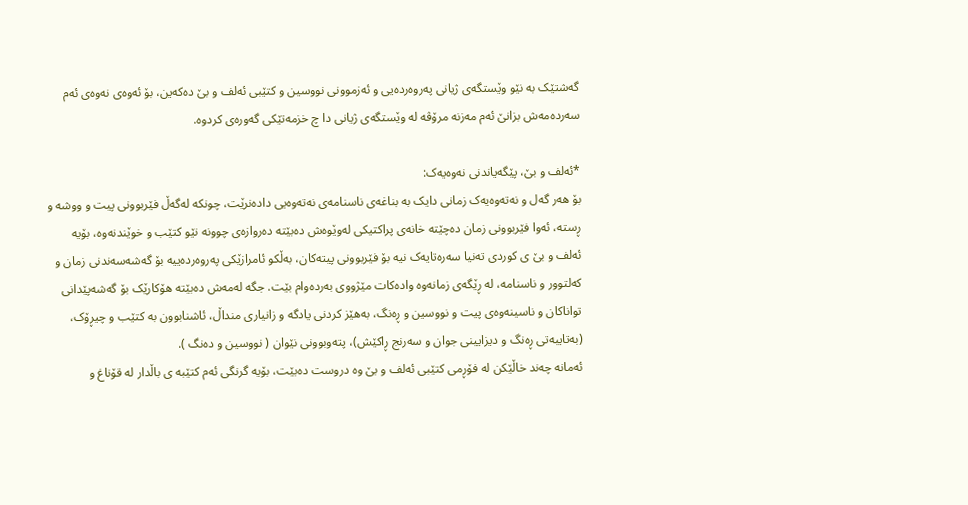گەشتێک بە نێو وێستگەی ژیانی پەروەردەیی و ئەزموونی نووسین و کتێبی ئەلف و بێ دەکەین، بۆ ئەوەی نەوەی ئەم سەردەمەش بزانێ ئەم مەزنە مرۆڤە لە وێستگەی ژیانی دا چ خزمەتێکی گەورەی کردوە.

*ئەلف و بێ، پێگەیاندنی نەوەیەک:
بۆ هەر گەل و نەتەوەیەک زمانی دایک بە بناغەی ناسنامەی نەتەوەیی دادەنرێت، چونکە لەگەڵ فێربوونی پیت و ووشە و ڕستە، ئەوا فێربوونی زمان دەچێتە خانەی پراکتیکی لەوێوەش دەبێتە دەروازەی چوونە نێو کتێب و خوێندنەوە، بۆیە ئەلف و بێ ی کوردی تەنیا سەرەتایەک نیە بۆ فێربوونی پیتەکان، بەڵکو ئامرازێکی پەروەردەییە بۆ گەشەسەندنی زمان و کەلتوور و ناسنامە، لە ڕێگەی زمانەوە وادەکات مێژووی بەردەوام بێت. جگە لەمەش دەبێتە هۆکارێک بۆ گەشەپێدانی تواناکان و ناسینەوەی پیت و نووسین و ڕەنگ، بەهێز کردنی یادگە و زانیاری منداڵ، ئاشنابوون بە کتێب و چیڕۆک، (بەتایبەتی ڕەنگ و دیزایینی جوان و سەرنج ڕاکێش)، پتەوبوونی نێوان ( نووسین و دەنگ ).
ئەمانە چەند خاڵێکن لە فۆڕمی کتێبی ئەلف و بێ وە دروست دەبێت، بۆیە گرنگی ئەم کتێبە ی باڵدار لە قۆناغ و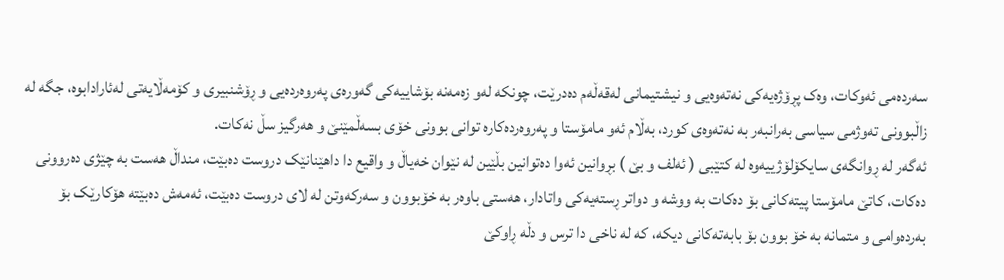سەردەمی ئەوکات، وەک پڕۆژەیەکی نەتەوەیی و نیشتیمانی لەقەڵەم دەدرێت، چونکە لەو زەمەنە بۆشاییەکی گەورەی پەروەردەیی و ڕۆشنبیری و کۆمەڵایەتی لەئارادابوە، جگە لە زاڵبوونی تەوژمی سیاسی بەرانبەر بە نەتەوەی کورد، بەڵام ئەو مامۆستا و پەروەردەکارە توانی بوونی خۆی بسەڵمێنێ و هەرگیز سڵ نەکات.
ئەگەر لە ڕوانگەی سایکۆلۆژییەوە لە کتێبی ( ئەلف و بێ ) بڕوانین ئەوا دەتوانین بڵێین لە نێوان خەیاڵ و واقیع دا داهێنانێک دروست دەبێت، منداڵ هەست بە چێژی دەروونی دەکات، کاتێ مامۆستا پیتەکانی بۆ دەکات بە ووشە و دواتر ڕستەیەکی واتادار، هەستی باوەر بە خۆبوون و سەرکەوتن لە لای دروست دەبێت، ئەمەش دەبێتە هۆکارێک بۆ بەردەوامی و متمانە بە خۆ بوون بۆ بابەتەکانی دیکە، کە لە ناخی دا ترس و دڵە ڕاوکێ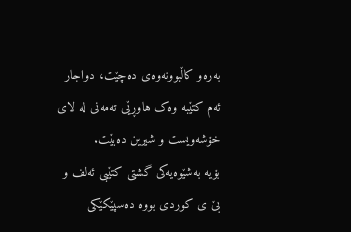بەرەو کاڵبوونەوەی دەچێت، دواجار ئەم کتێبە وەک هاوڕێی تەمەنی لە لای خۆشەویست و شیرین دەبێت.
بۆیە بەشێوەیەکی گشتی کتێبی ئەلف و بێ ی کوردی بووە دەسپێکێکی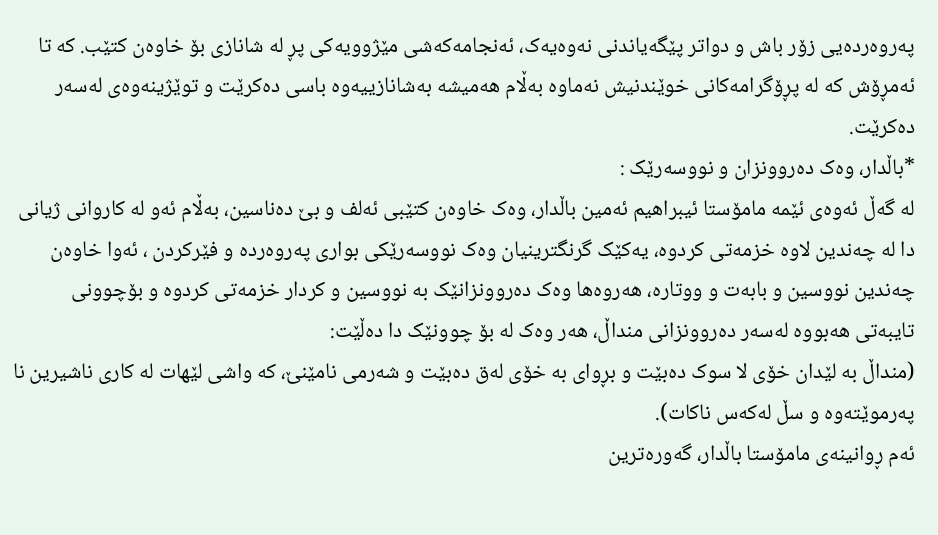پەروەردەیی زۆر باش و دواتر پێگەیاندنی نەوەیەک، ئەنجامەکەشی مێژوویەکی پڕ لە شانازی بۆ خاوەن کتێب. کە تا ئەمڕۆش کە لە پڕۆگرامەکانی خوێندنیش نەماوە بەڵام هەمیشە بەشانازییەوە باسی دەکرێت و توێژینەوەی لەسەر دەکرێت.
*باڵدار، وەک دەروونزان و نووسەرێک :
لە گەڵ ئەوەی ئێمە مامۆستا ئیبراهیم ئەمین باڵدار، وەک خاوەن کتێبی ئەلف و بێ دەناسین، بەڵام ئەو لە کاروانی ژیانی دا لە چەندین لاوە خزمەتی کردوە، یەکێک گرنگترینیان وەک نووسەرێکی بواری پەروەردە و فێرکردن ، ئەوا خاوەن چەندین نووسین و بابەت و ووتارە، هەروەها وەک دەروونزانێک بە نووسین و کردار خزمەتی کردوە و بۆچوونی تایبەتی هەبووە لەسەر دەروونزانی منداڵ، هەر وەک لە بۆ چوونێک دا دەڵێت:
(منداڵ بە لێدان خۆی لا سوک دەبێت و بڕوای بە خۆی لەق دەبێت و شەرمی نامێنێ، کە واشی لێهات لە کاری ناشیرین نا پەرموێتەوە و سڵ لەکەس ناکات).
ئەم ڕوانینەی مامۆستا باڵدار، گەورەترین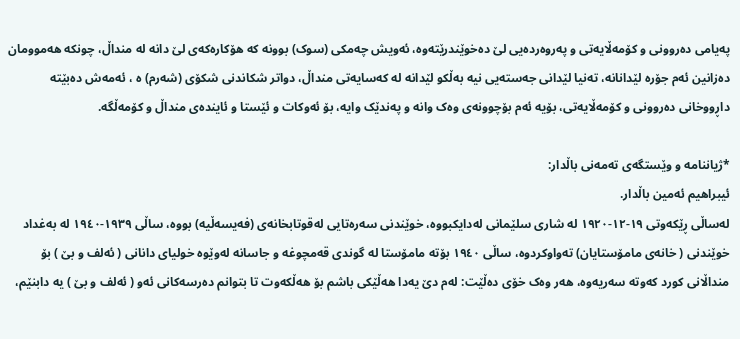پەیامی دەروونی و کۆمەڵایەتی و پەروەردەیی لێ دەخوێندرێتەوە، ئەویش چەمکی (سوک) بوونە کە هۆکارەکەی لێ دانە لە منداڵ، چونکە هەموومان دەزانین ئەم جۆرە لێدانانە، تەنیا لێدانی جەستەیی نیە بەڵکو لێدانە لە کەسایەتی منداڵ، دواتر شکاندنی شکۆی (شەرم) ە ، ئەمەش دەبێتە داڕووخانی دەروونی و کۆمەڵایەتی، بۆیە ئەم بۆچوونەی وەک وانە و پەندێک وایە، بۆ ئەوکات و ئێستا و ئایندەی منداڵ و کۆمەڵگە.

*ژیاننامە و وێستگەی تەمەنی باڵدار:
ئیبراهیم ئەمین باڵدار.
لەساڵی ڕێکەوتی ١٩-١٢-١٩٢٠ لە شاری سلێمانی لەدایکبووە، خوێندنی سەرەتایی لەقوتابخانەی (فەیسەڵیە) بووە، ساڵی ١٩٣٩-١٩٤٠ لە بەغداد خوێندنی ( خانەی مامۆستایان) تەواوکردوە، ساڵی ١٩٤٠ بۆتە مامۆستا لە گوندی قەمچوغە و جاسانە لەوێوە خولیای دانانی ( ئەلف و بێ ) بۆ منداڵانی کورد کەوتە سەریەوە، هەر وەک خۆی دەڵێت: لەم دێ یەدا هەڵێکی باشم بۆ هەڵکەوت تا بتوانم دەرسەکانی ئەو ( ئەلف و بێ ) یە دابنێم،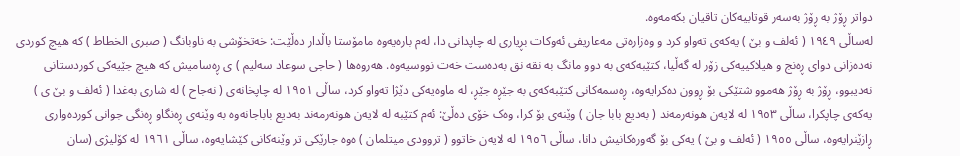دواتر ڕۆژ بە ڕۆژ بەسەر قوتابیەکان تاقیان بکەمەوە.
لەساڵی ١٩٤٩ ( ئەلف و بێ ) یەکەی تەواو کرد و وەزارەتی مەعاریفی ئەوکات بڕیاری لە چاپدانی دا، لەم بارەیەوە مامۆستا باڵدار دەڵێت: خەتخۆشی بە ناوبانگ ( صبری الخطاط ) کە هیچ کوردی نەدەزانی دوای ڕەنج و هیلاکییەکی زۆر لە گەڵیا، کتێبەکەی بە دوو مانگ بە نقە نق بەدەست خەت نووسیەوە. هەروەها ( حاجی سوعاد سەلیم ) ی ڕەسامیش کە هیچ جێیەکی کوردستانی نەدیبوو، ڕۆژ بە ڕۆژ هەموو شتێکی بۆ ڕوون دەکرایەوە، ڕەسمەکانی کتێبەکەی بە جێڕە جێڕ، لە ماوەیەکی دێژا تەواو کرد، ساڵی ١٩٥١ لە چاپخانەی ( نەجاح ) لە شاری بەغدا ( ئەلف و بێ ی ) یەکەی چاپکرا، ساڵی ١٩٥٣ لە لایەن هونەرمەند ( بەدیع بابا جان ) وێنەی بۆ کرا، وەک خۆی دەڵێ: ئەم کتێبە لە لایەن هونەرمەند بەدیع باباجانەوە بە وێنەی ڕەنگاو ڕەنگی جوانی کوردەواری ڕازێنرایەوە، ساڵی ١٩٥٥ ( ئەلف و بێ ) یەکی بۆ گەورەکانیش دانا، ساڵی ١٩٥٦ لە لایەن خاتوو ( تروودی میتلمان ) ەوە جارێکی تر وێنەکانی کێشایەوە، ساڵی ١٩٦١ لە کۆلیژی (سان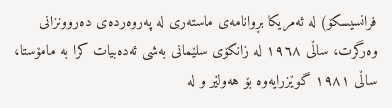فرانسیسکۆ) لە ئەمریکا بڕوانامەی ماستەری لە پەروەردەی دەروونزانی وەرگرت، ساڵی ١٩٦٨ لە زانکۆی سلێمانی بەشی ئەدەبیات کرا بە مامۆستا، ساڵی ١٩٨١ گوێزرایەوە بۆ هەولێر و لە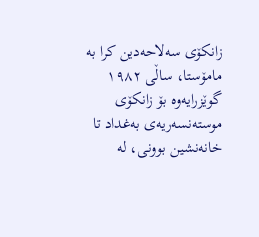زانکۆی سەلاحەدین کرا بە مامۆستا، ساڵی ١٩٨٢ گوێزرایەوە بۆ زانکۆی موستەنسەریەی بەغداد تا خانەنشین بوونی، لە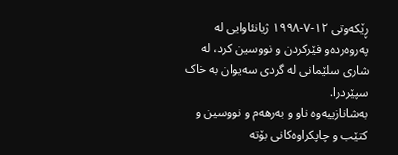ڕێکەوتی ١٢-٧-١٩٩٨ ژیانئاوایی لە پەروەردەو فێرکردن و نووسین کرد، لە شاری سلێمانی لە گردی سەیوان بە خاک سپێردرا.
بەشانازییەوە ناو و بەرهەم و نووسین و کتێب و چاپکراوەکانی بۆتە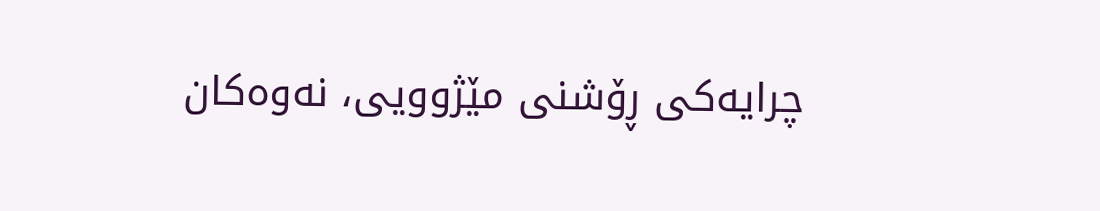چرایەکی ڕۆشنی مێژوویی، نەوەکان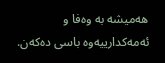هەمیشە بە وەفا و ئەمەکدارییەوە باسی دەکەن.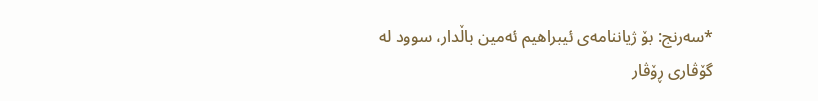*سەرنج: بۆ ژیاننامەی ئیبراهیم ئەمین باڵدار، سوود لە گۆڤاری ڕۆڤار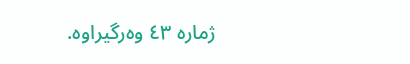ژمارە ٤٣ وەرگیراوە.